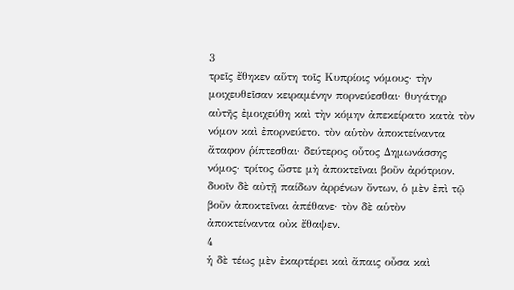3
τρεῖς ἔθηκεν αὕτη τοῖς Κυπρίοις νόμους· τὴν μοιχευθεῖσαν κειραμένην πορνεύεσθαι· θυγάτηρ αὐτῆς ἐμοιχεύθη καὶ τὴν κόμην ἀπεκείρατο κατὰ τὸν νόμον καὶ ἐπορνεύετο. τὸν αὑτὸν ἀποκτείναντα ἄταφον ῥίπτεσθαι· δεύτερος οὗτος Δημωνάσσης νόμος· τρίτος ὥστε μὴ ἀποκτεῖναι βοῦν ἀρότριον. δυοῖν δὲ αὐτῇ παίδων ἀρρένων ὄντων, ὁ μὲν ἐπὶ τῷ βοῦν ἀποκτεῖναι ἀπέθανε· τὸν δὲ αὑτὸν ἀποκτείναντα οὐκ ἔθαψεν.
4
ἡ δὲ τέως μὲν ἐκαρτέρει καὶ ἄπαις οὖσα καὶ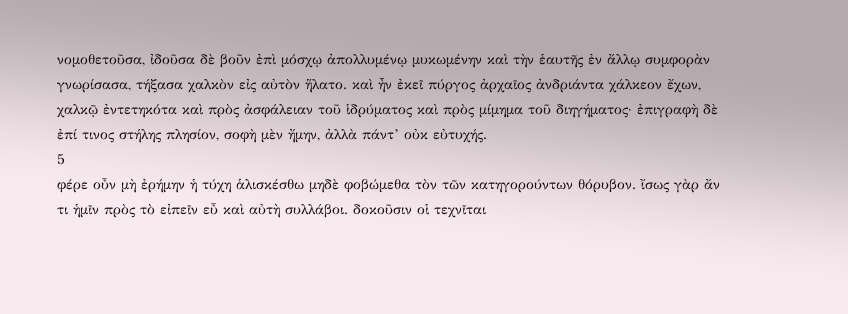νομοθετοῦσα, ἰδοῦσα δὲ βοῦν ἐπὶ μόσχῳ ἀπολλυμένῳ μυκωμένην καὶ τὴν ἑαυτῆς ἐν ἄλλῳ συμφορὰν γνωρίσασα, τήξασα χαλκὸν εἰς αὐτὸν ἥλατο. καὶ ἦν ἐκεῖ πύργος ἀρχαῖος ἀνδριάντα χάλκεον ἔχων, χαλκῷ ἐντετηκότα καὶ πρὸς ἀσφάλειαν τοῦ ἱδρύματος καὶ πρὸς μίμημα τοῦ διηγήματος· ἐπιγραφὴ δὲ ἐπί τινος στήλης πλησίον, σοφὴ μὲν ἤμην, ἀλλὰ πάντ’ οὐκ εὐτυχής.
5
φέρε οὖν μὴ ἐρήμην ἡ τύχη ἁλισκέσθω μηδὲ φοβώμεθα τὸν τῶν κατηγορούντων θόρυβον. ἴσως γὰρ ἄν τι ἡμῖν πρὸς τὸ εἰπεῖν εὖ καὶ αὐτὴ συλλάβοι. δοκοῦσιν οἱ τεχνῖται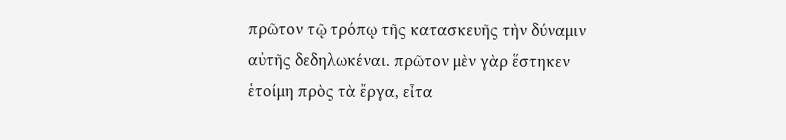πρῶτον τῷ τρόπῳ τῆς κατασκευῆς τὴν δύναμιν αὐτῆς δεδηλωκέναι. πρῶτον μὲν γὰρ ἕστηκεν ἑτοίμη πρὸς τὰ ἔργα, εἶτα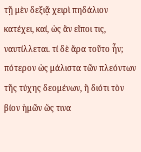τῇ μὲν δεξιᾷ χειρὶ πηδάλιον κατέχει, καί, ὡς ἂν εἴποι τις, ναυτίλλεται. τί δὲ ἄρα τοῦτο ἦν; πότερον ὡς μάλιστα τῶν πλεόντων τῆς τύχης δεομένων, ἢ διότι τὸν βίον ἡμῶν ὥς τινα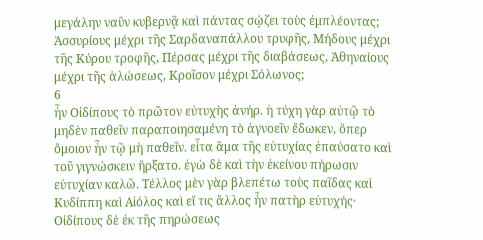μεγάλην ναῦν κυβερνᾷ καὶ πάντας σῴζει τοὺς ἐμπλέοντας; Ἀσσυρίους μέχρι τῆς Σαρδαναπάλλου τρυφῆς, Μήδους μέχρι τῆς Κύρου τροφῆς, Πέρσας μέχρι τῆς διαβάσεως, Ἀθηναίους μέχρι τῆς ἁλώσεως, Κροῖσον μέχρι Σόλωνος;
6
ἦν Οἰδίπους τὸ πρῶτον εὐτυχὴς ἀνήρ. ἡ τύχη γὰρ αὐτῷ τὸ μηδὲν παθεῖν παραποιησαμένη τὸ ἀγνοεῖν ἔδωκεν, ὅπερ ὅμοιον ἦν τῷ μὴ παθεῖν. εἶτα ἅμα τῆς εὐτυχίας ἐπαύσατο καὶ τοῦ γιγνώσκειν ἤρξατο. ἐγὼ δὲ καὶ τὴν ἐκείνου πήρωσιν εὐτυχίαν καλῶ. Τέλλος μὲν γὰρ βλεπέτω τοὺς παῖδας καὶ Κυδίππη καὶ Αἰόλος καὶ εἴ τις ἄλλος ἦν πατὴρ εὐτυχής· Οἰδίπους δὲ ἐκ τῆς πηρώσεως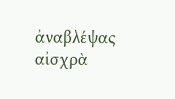ἀναβλέψας αἰσχρὰ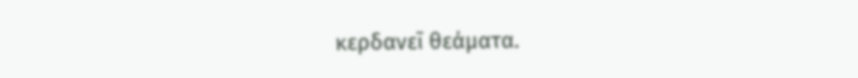κερδανεῖ θεάματα.